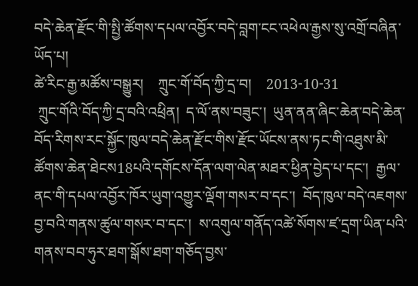བདེ་ཆེན་རྫོང་གི་སྤྱི་ཚོགས་དཔལ་འབྱོར་བདེ་བླག་ངང་འཕེལ་རྒྱས་སུ་འགྲོ་བཞིན་ཡོད་པ།
ཚེ་རིང་རྒྱ་མཚོས་བསྒྱུར།    ཀྲུང་གོ་བོད་ཀྱི་དྲ་བ།    2013-10-31
 ཀྲུང་གོའི་བོད་ཀྱི་དྲ་བའི་འཕྲིན།  ད་ལོ་ནས་བཟུང་།  ཡུན་ནན་ཞིང་ཆེན་བདེ་ཆེན་བོད་རིགས་རང་སྐྱོང་ཁུལ་བདེ་ཆེན་རྫོང་གིས་རྫོང་ཡོངས་ནས་ཏང་གི་འཐུས་མི་ཚོགས་ཆེན་ཐེངས18པའི་དགོངས་དོན་ལག་ལེན་མཐར་ཕྱིན་བྱེད་པ་དང་།  རྒྱལ་ནང་གི་དཔལ་འབྱོར་ཁོར་ཡུག་འགྱུར་ལྡོག་གསར་བ་དང་།  བོད་ཁུལ་བདེ་འཇགས་བྱ་བའི་གནས་ཚུལ་གསར་བ་དང་།  ས་འགུལ་གནོད་འཚེ་སོགས་ཛ་དྲག་ཡིན་པའི་གནས་བབ་ཧུར་ཐག་སྒོས་ཐག་གཅོད་བྱས་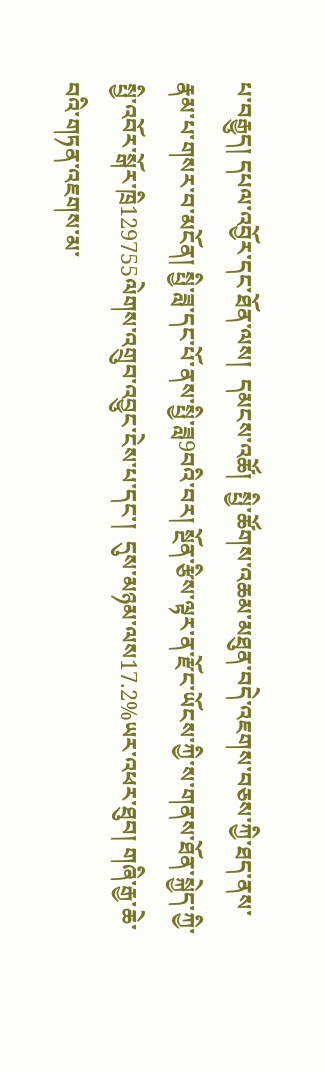པ་བརྒྱུད། དཔལ་འབྱོར་དང་ཐོན་ལས།  དམངས་འཚོ།  སྤྱི་ཚོགས་འཆམ་མཐུན་བདེ་འཇགས་བཅས་ཀྱི་ཐད་ནས་རྣམ་པ་གསར་བ་མངོན། སྤྱི་ཟླ་དང་པོ་ནས་སྤྱི་ཟླ9བའི་བར། སྔོན་རྩིས་ལྟར་ན་རྫོང་ཡོངས་ཀྱི་ས་གནས་ཐོན་སྐྱེད་ཀྱི་སྤྱི་འབོར་སྒོར་ཁྲི129755ལེགས་འགྲུབ་འབྱུང་ངེས་པ་དང་།  དུས་མཉམ་ལས17.2%ཡར་འཕར་ཐུབ། གཞི་རྒྱ་ཆེ་བའི་གཏན་འཇགས་མ་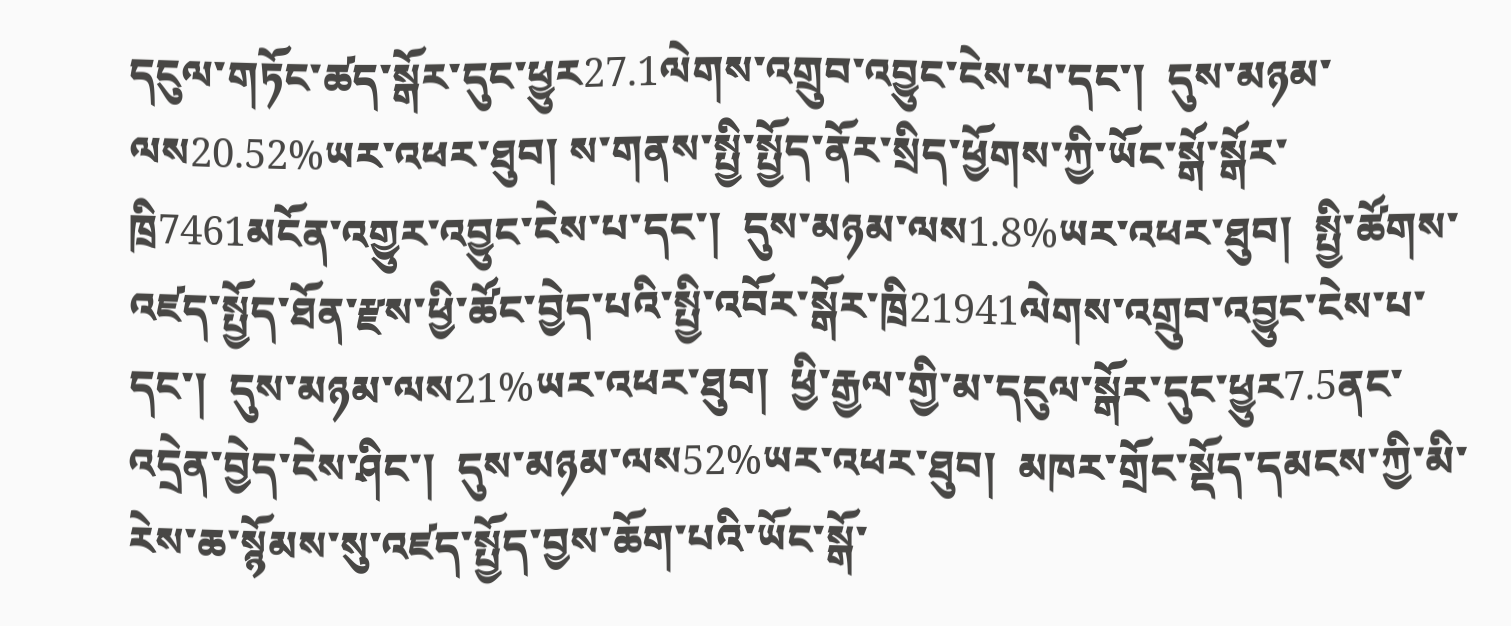དངུལ་གཏོང་ཚད་སྒོར་དུང་ཕྱུར27.1ལེགས་འགྲུབ་འབྱུང་ངེས་པ་དང་།  དུས་མཉམ་ལས20.52%ཡར་འཕར་ཐུབ། ས་གནས་སྤྱི་སྤྱོད་ནོར་སྲིད་ཕྱོགས་ཀྱི་ཡོང་སྒོ་སྒོར་ཁྲི7461མངོན་འགྱུར་འབྱུང་ངེས་པ་དང་།  དུས་མཉམ་ལས1.8%ཡར་འཕར་ཐུབ།  སྤྱི་ཚོགས་འཛད་སྤྱོད་ཐོན་རྫས་ཕྱི་ཚོང་བྱེད་པའི་སྤྱི་འབོར་སྒོར་ཁྲི21941ལེགས་འགྲུབ་འབྱུང་ངེས་པ་དང་།  དུས་མཉམ་ལས21%ཡར་འཕར་ཐུབ།  ཕྱི་རྒྱལ་གྱི་མ་དངུལ་སྒོར་དུང་ཕྱུར7.5ནང་འདྲེན་བྱེད་ངེས་ཤིང་།  དུས་མཉམ་ལས52%ཡར་འཕར་ཐུབ།  མཁར་གྲོང་སྡོད་དམངས་ཀྱི་མི་རེས་ཆ་སྙོམས་སུ་འཛད་སྤྱོད་བྱས་ཆོག་པའི་ཡོང་སྒོ་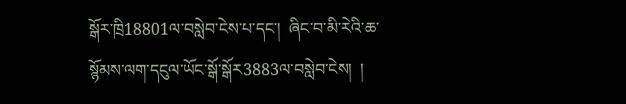སྒོར་ཁྲི18801ལ་བསླེབ་ངེས་པ་དང་།  ཞིང་བ་མི་རེའི་ཆ་སྙོམས་ལག་དངུལ་ཡོང་སྒོ་སྒོར3883ལ་བསླེབ་ངེས།  །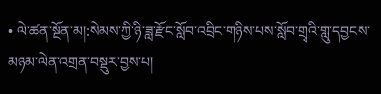• ལེ་ཚན་སྔོན་མ།:སེམས་ཀྱི་ཉི་ཟླ་རྫོང་སློབ་འབྲིང་གཉིས་པས་སློབ་གྲྭའི་གླུ་དབྱངས་མཉམ་ལེན་འགྲན་བསྡུར་བྱས་པ།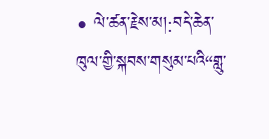• ལེ་ཚན་རྗེས་མ།:བདེ་ཆེན་ཁུལ་གྱི་སྐབས་གསུམ་པའི“གླུ་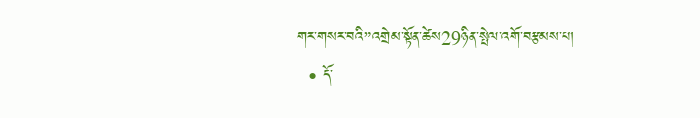གར་གསར་བའི”འགྲེམ་སྟོན་ཚེས29ཉིན་སྤེལ་འགོ་བརྩམས་པ།
  • དོ་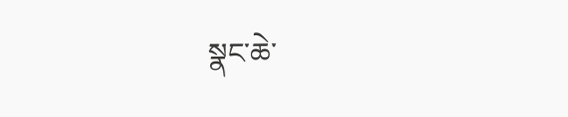སྣང་ཆེ་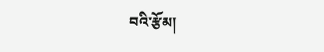བའི་རྩོམ།